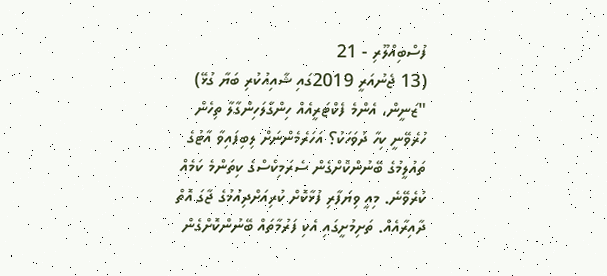ފުސްބިއްލޫރި - 21
(13 ޖެނުއަރީ 2019ގައި ޝާއިއުކުރި ބަޔާ ގުޅޭ)
"ޒަނީން، އެންމެ ފެކްޓަރީއެއް ހިންގާލަހިންގާލާ ތިހެން ހުރެވޭނީ ކިހާ ދުވަހަކު؟ އަހަރެމެންނަށް ލިބިފައިވާ އާޓުގެ ތައުލީމުގެ ބޭނުންކޮށްގެން ސެރަމިކްސްގެ ކިތަންމެ ކަމެއް ކުރެވޭނެ. މިއީ ވިޔަފާރި ފުޅާކޮށް ކުރިއަށްދިއުމުގެ ޖާގަ އޮތް ދާއިރާއެއް. ތަށިމުށީގައި އެކި ފަރުމާތައް ބޭނުންކޮށްގެން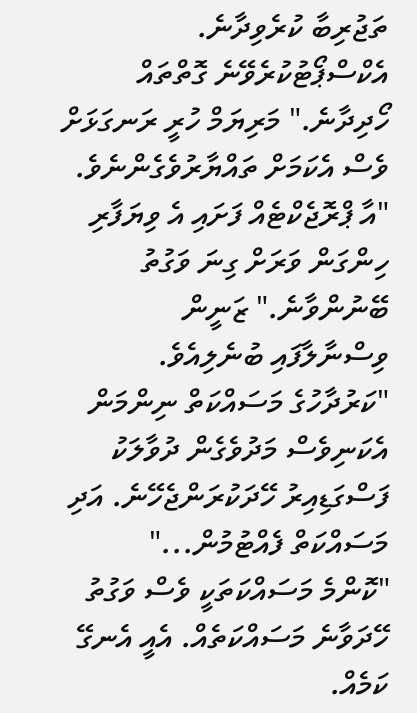ތަޖުރިބާ ކުރެވިދާނެ. އެކްސްޕޯޓުކުރެވޭނެ ގޮތްތައް ހޯދިދާނެ." މަރިޔަމް ހުރީ ރަނގަޅަށް ވެސް އެކަމަށް ތައްޔާރުވެގެންނެވެ.
"އާ ޕްރޮޖެކްޓެއް ފަށައި އެ ވިޔަފާރި ހިންގަން ވަރަށް ގިނަ ވަގުތު ބޭނުންވާނެ." ޒަނީން ވިސްނާލާފައި ބުނެލިއެވެ. "ކަރުދާހުގެ މަސައްކަތް ނިންމަން އެކަނިވެސް މަދުވެގެން ދުވާލަކު ފަސްގަޑިއިރު ހޭދަކުރަންޖެހޭނެ. އަދި މަސައްކަތް ފެއްޓުމުން..."
"ކޮންމެ މަސައްކަތަކީ ވެސް ވަގުތު ހޭދަވާނެ މަސައްކަތެއް. އެއީ އެނގޭ ކަމެއް.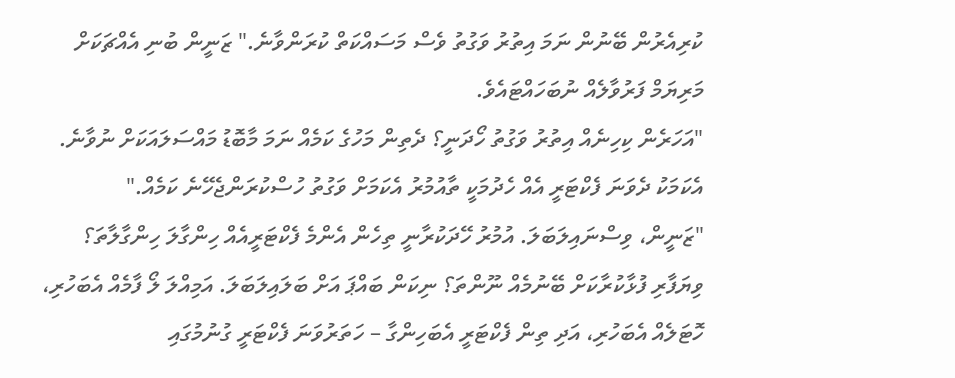ކުރިއެރުން ބޭނުން ނަމަ އިތުރު ވަގުތު ވެސް މަސައްކަތް ކުރަންވާނެ." ޒަނީން ބުނި އެއްޗަކަށް މަރިޔަމް ފަރުވާލެއް ނުބަހައްޓައެވެ.
"އަހަރެން ކިހިނެއް އިތުރު ވަގުތު ހޯދަނީ؟ ދެތިން މަހުގެ ކަމެއް ނަމަ މާބޮޑު މައްސަލައަކަށް ނުވާނެ. އެކަމަކު ދެވަނަ ފެކްޓަރީ އެއް ހެދުމަކީ ތާއުމުރު އެކަމަށް ވަގުތު ހުސްކުރަންޖެހޭނެ ކަމެއް."
"ޒަނީން، ވިސްނައިލަބަލަ. އުމުރު ހޭދަކުރާނީ ތިހެން އެންމެ ފެކްޓަރީއެއް ހިންގާލަ ހިންގާލާތަ؟ ވިޔަފާރި ފުޅާކުރާކަށް ބޭނުމެއް ނޫންތަ؟ ނިކަން ބައްޕަ އަށް ބަލައިލަބަލަ. އަމިއްލަ ލޯ ފާމެއް އެބަހުރި، ހޮޓަލެއް އެބަހުރި، އަދި ތިން ފެކްޓަރީ އެބަހިންގާ – ހަތަރުވަނަ ފެކްޓަރީ ގުނުމުގައި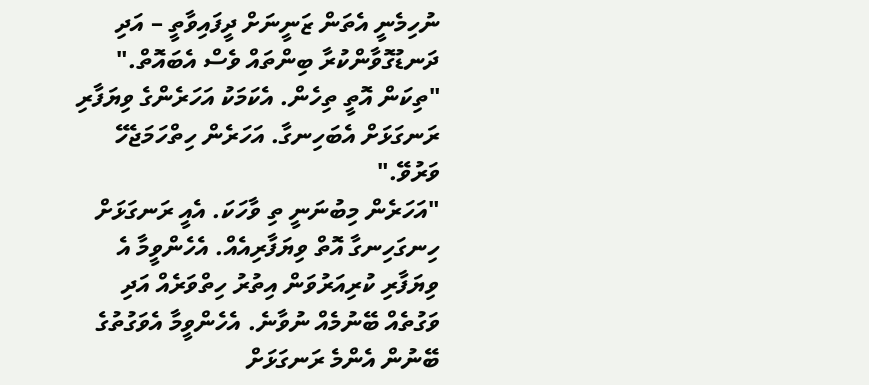ނުހިމެނީ އެތަން ޒަނީނަށް ދީފައިވާތީ – އަދި ދަނޑުގޮވާންކުރާ ބިންތައް ވެސް އެބައޮތް."
"ތިކަން އޮތީ ތިހެން. އެކަމަކު އަހަރެންގެ ވިޔަފާރި ރަނގަޅަށް އެބަހިނގާ. އަހަރެން ހިތްހަމަޖެހޭ ވަރުވޭ."
"އަހަރެން މިބުނަނީ ތި ވާހަކަ. އެއީ ރަނގަޅަށް ހިނގަހިނގާ އޮތް ވިޔަފާރިއެއް. އެހެންވީމާ އެ ވިޔަފާރި ކުރިއަރުވަން އިތުރު ހިތްވަރެއް އަދި ވަގުތެއް ބޭނުމެއް ނުވާނެ. އެހެންވީމާ އެވަގުތުގެ ބޭނުން އެންމެ ރަނގަޅަށް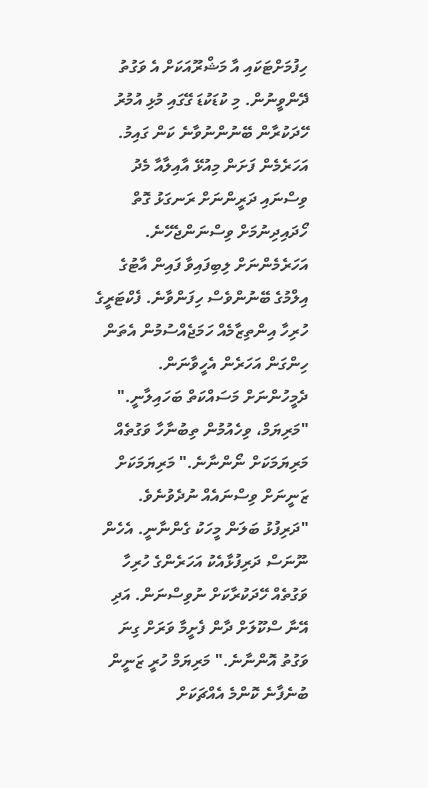ހިފުމަށްޓަކައި އާ މަޝްރޫއަކަށް އެ ވަގުތު ދޭންވީނުން. މި ކުޑަކުޑަ ގޭގައި މުޅި އުމުރު ހޭދަކުރާން ބޭނުންނުވާނެ ކަން ގައިމު. އަހަރެމެން ފަށަން މިއުޅޭ އާއިލާއާ މެދު ވިސްނައި ދަރީންނަށް ރަނގަޅު ގޮތް ހޯދައިދިނުމަށް ވިސްނަންޖެހޭނެ. އަހަރެމެންނަށް ލިބިފައިވާ ފައިން އާޓުގެ އިލްމުގެ ބޭނުންވެސް ހިފަންވާނެ. ފެކްޓަރީގެ ހުރިހާ އިންތިޒާމެއް ހަމަޖެއްސުމުން އެތަން ހިންގަން އަހަރެން އެހީވާނަން. ދެމީހުންނަށް މަސައްކަތް ބަހައިލާނީ."
"މަރިޔަމް، ވިހެއުމުން ތިބުނާހާ ވަގުތެއް މަރިޔަމަކަށް ނޯންނާނެ." މަރިޔަމަކަށް ޒަނީނަށް ވިސްނައެއް ނުދެވުނެވެ.
"ދަރިފުޅު ބަލަން މީހަކު ގެންނާނީ. އެހެން ނޫނަސް ދަރިފުޅާއެކު އަހަރެންގެ ހުރިހާ ވަގުތެއް ހޭދަކުރާކަށް ނުވިސްނަން. އަދި އޭނާ ސްކޫލަށް ދާން ފެށީމާ ވަރަށް ގިނަ ވަގުތު އޮންނާނެ." މަރިޔަމް ހުރީ ޒަނީން ބުނެފާނެ ކޮންމެ އެއްޗަކަށް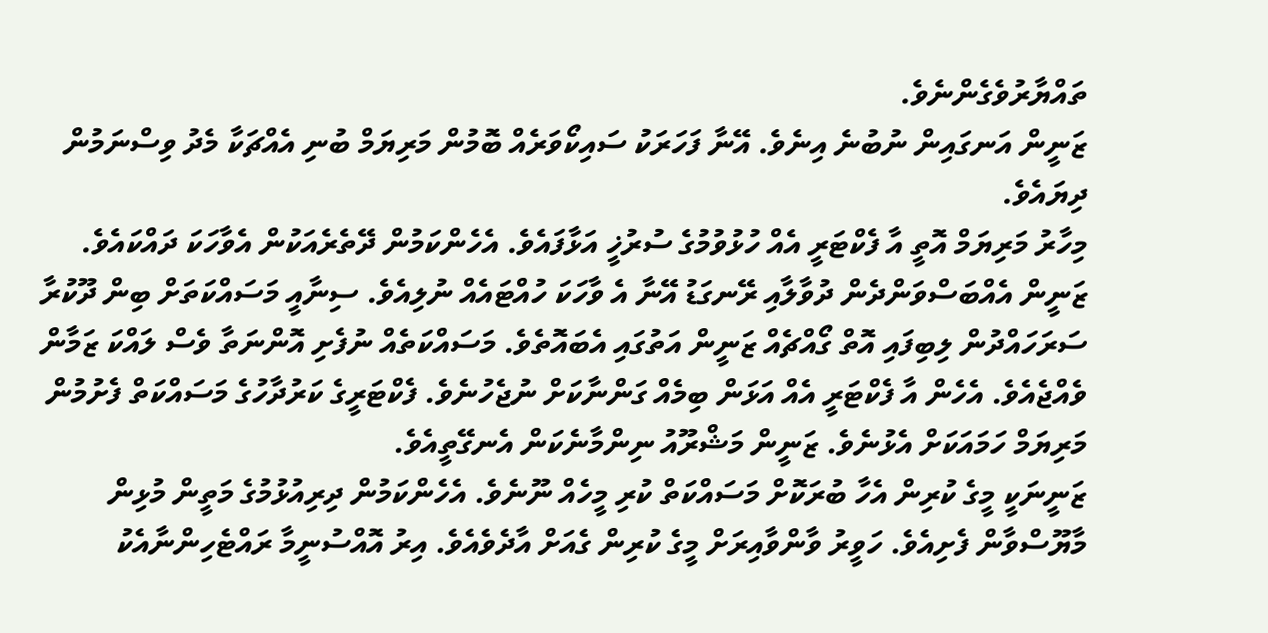ތައްޔާރުވެގެންނެވެ.
ޒަނީން އަނގައިން ނުބުނެ އިނެވެ. އޭނާ ފަހަރަކު ސައިކޯވަރެއް ބޮމުން މަރިޔަމް ބުނި އެއްޗަކާ މެދު ވިސްނަމުން ދިޔައެވެ.
މިހާރު މަރިޔަމް އޮތީ އާ ފެކްޓަރީ އެއް ހުޅުވުމުގެ ސުރުޚީ އަޅާފައެވެ. އެހެންކަމުން ދޭތެރެއަކުން އެވާހަކަ ދައްކައެވެ. ޒަނީން އެއްބަސްވަންދެން ދުވާލާއި ރޭނގަޑު އޭނާ އެ ވާހަކަ ހުއްޓައެއް ނުލިއެވެ. ސިނާއީ މަސައްކަތަށް ބިން ދޫކުރާ ސަރަހައްދުން ލިބިފައި އޮތް ގޯއްޗެއް ޒަނީން އަތުގައި އެބައޮތެވެ. މަސައްކަތެއް ނުފެށި އޮންނަތާ ވެސް ލައްކަ ޒަމާން ވެއްޖެއެވެ. އެހެން އާ ފެކްޓަރީ އެއް އަޅަން ބިމެއް ގަންނާކަށް ނުޖެހުނެވެ. ފެކްޓަރީގެ ކަރުދާހުގެ މަސައްކަތް ފެށުމުން މަރިޔަމް ހަމައަކަށް އެޅުނެވެ. ޒަނީން މަޝްރޫއު ނިންމާނެކަން އެނގޭތީއެވެ.
ޒަނީނަކީ މީގެ ކުރިން އެހާ ބުރަކޮށް މަސައްކަތް ކުރި މީހެއް ނޫނެވެ. އެހެންކަމުން ދިރިއުޅުމުގެ މަތީން މުޅިން މާޔޫސްވާން ފެށިއެވެ. ހަވީރު ވާންވާއިރަށް މީގެ ކުރިން ގެއަށް އާދެވެއެވެ. އިރު އޮއްސުނީމާ ރައްޓެހިންނާއެކު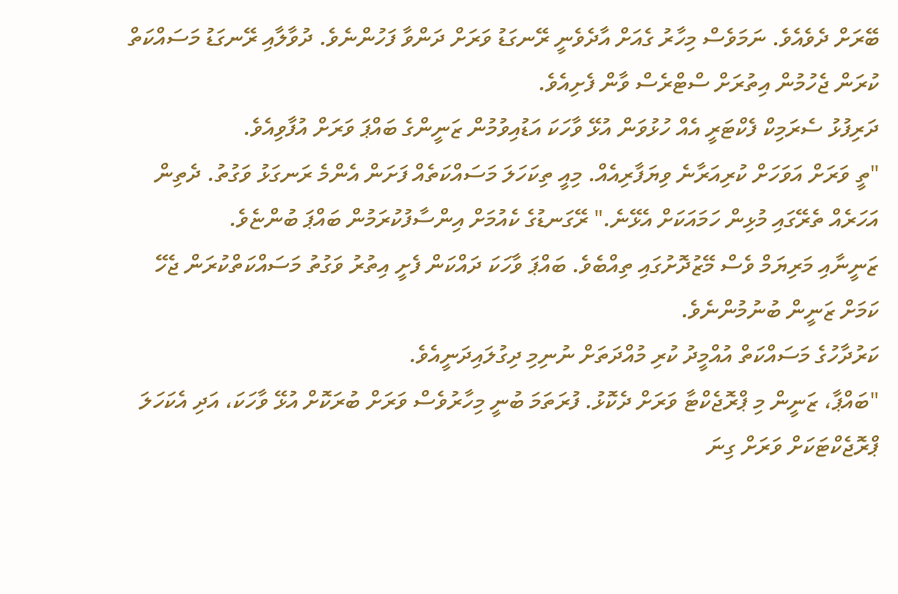ބޭރަށް ދެވެއެވެ. ނަމަވެސް މިހާރު ގެއަށް އާދެވެނީ ރޭނގަޑު ވަރަށް ދަންވާ ފަހުންނެވެ. ދުވާލާއި ރޭނގަޑު މަސައްކަތް ކުރަން ޖެހުމުން އިތުރަށް ސްޓްރެސް ވާން ފެށިއެވެ.
ދަރިފުޅު ސެރަމިކް ފެކްޓަރީ އެއް ހުޅުވަން އުޅޭ ވާހަކަ އަޑުއިވުމުން ޒަނީންގެ ބައްޕަ ވަރަށް އުފާވިއެވެ.
"ތީ ވަރަށް އަވަހަށް ކުރިއަރާނެ ވިޔަފާރިއެއް. މިއީ ތިކަހަލަ މަސައްކަތެއް ފަށަން އެންމެ ރަނގަޅު ވަގުތު. ދެތިން އަހަރެއް ތެރޭގައި މުޅިން ހަމައަކަށް އެޅޭނެ." ރޭގަނޑުގެ ކެއުމަށް އިންސާފުކުރަމުން ބައްޕަ ބުންޏެވެ.
ޒަނީނާއި މަރިޔަމް ވެސް މޭޒުދޮށުގައި ތިއްބެވެ. ބައްޕަ ވާހަކަ ދައްކަން ފެށީ އިތުރު ވަގުތު މަސައްކަތްކުރަން ޖެހޭ ކަމަށް ޒަނީން ބުނުމުންނެވެ.
ކަރުދާހުގެ މަސައްކަތް އުއްމީދު ކުރި މުއްދަތަށް ނުނިމި ދިގުލައިދަނީއެވެ.
"ބައްޕާ، ޒަނީން މި ޕްރޮޖެކްޓާ ވަރަށް ދެކޮޅު. ފުރަތަމަ ބުނީ މިހާރުވެސް ވަރަށް ބުރަކޮށް އުޅޭ ވާހަކަ، އަދި އެކަހަލަ ޕްރޮޖެކްޓަކަށް ވަރަށް ގިނަ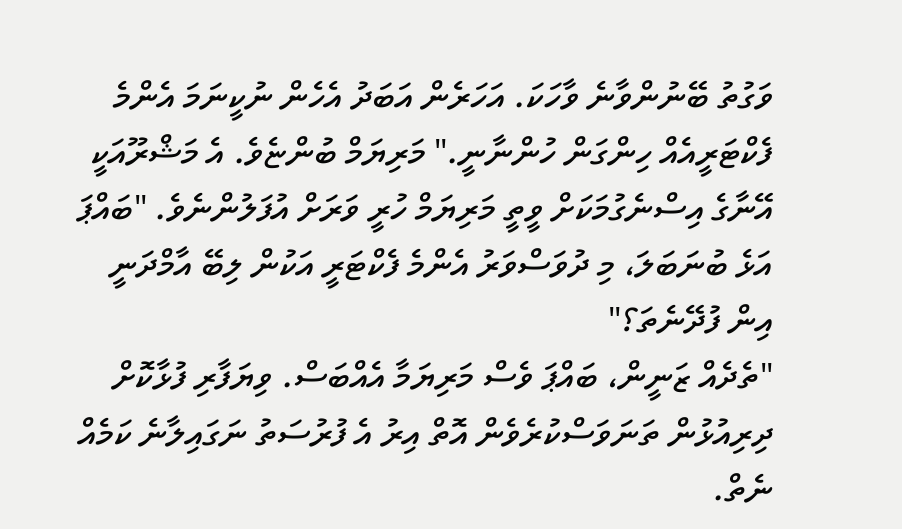ވަގުތު ބޭނުންވާނެ ވާހަކަ. އަހަރެން އަބަދު އެހެން ނުކީނަމަ އެންމެ ފެކްޓަރީއެއް ހިންގަން ހުންނާނީ." މަރިޔަމް ބުންޏެވެ. އެ މަޝްރޫއަކީ އޭނާގެ އިސްނެގުމަކަށް ވީތީ މަރިޔަމް ހުރީ ވަރަށް އުފަލުންނެވެ. "ބައްޕަ އަޅެ ބުނަބަލަ، މި ދުވަސްވަރު އެންމެ ފެކްޓަރީ އަކުން ލިބޭ އާމްދަނީ އިން ފުދޭނެތަ؟"
"ތެދެއް ޒަނީން، ބައްޕަ ވެސް މަރިޔަމާ އެއްބަސް. ވިޔަފާރި ފުޅާކޮށް ދިރިއުޅުން ތަނަވަސްކުރެވެން އޮތް އިރު އެ ފުރުސަތު ނަގައިލާނެ ކަމެއް ނެތް.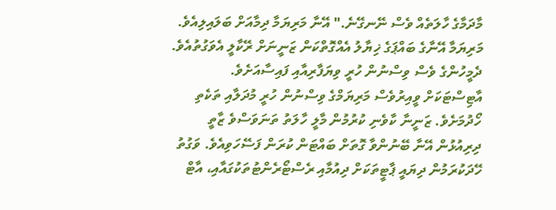މާދަމާގެ ހާލަތެއް ވެސް ނޭނގޭނެ." އޭނާ މަރިޔަމާ ދިމާއަށް ބަލައިލިއެވެ.
މަރިޔަމާ އޭނާގެ ބައްޕަގެ ޚިޔާލު އެއްގޮތްކަން ޒަނީނަށް ރޭކާލީ އެވަގުތުއެވެ. ދެމީހުންގެ ވެސް ވިސްނުން ހުރީ ވިޔަފާރިއާއި ފައިސާއަށެވެ. އާޓިސްޓަކަށް ވީއިރުވެސް މަރިޔަމްގެ ވިސްނުން ހުރީ މުދަލާއި ތަކެތި ހޯދުމަށެވެ. ޒަނީނާ ކާވެނި ކުރުމުން މާލީ ހާލަތު ތަނަވަސްވެ ޒާތީ ދިރިއުޅުން އޭނާ ބޭނުންވާ ގޮތަށް ބައްޓަން ކުރަން ފަސޭހަވިއެވެ. ވަގުތު ހޭދަކުރަމުން ދިޔައީ ޕާޓީތަކަށް ދިއުމާއި ރެސްޓޯރެންޓުތަކުގައާއި، އާޓް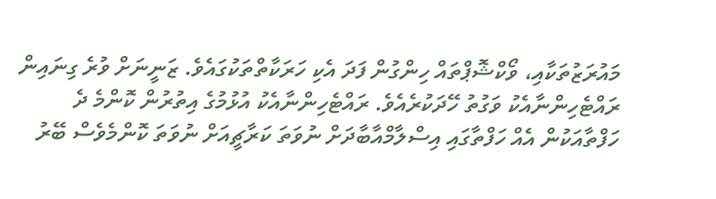މައުރަޒުތަކާއި، ވޯކްޝޮޕްތައް ހިންގުން ފަދަ އެކި ހަރަކާތްތަކުގައެވެ. ޒަނީނަށް ވުރެ ގިނައިން ރައްޓެހިންނާއެކު ވަގުތު ހޭދަކުރެއެވެ. ރައްޓެހިންނާއެކު އުޅުމުގެ އިތުރުން ކޮންމެ ދެ ހަފްތާއަކުން އެއް ހަފްތާގައި އިސްލާމްއާބާދަށް ނުވަތަ ކަރާޗީއަށް ނުވަތަ ކޮންމެވެސް ބޭރު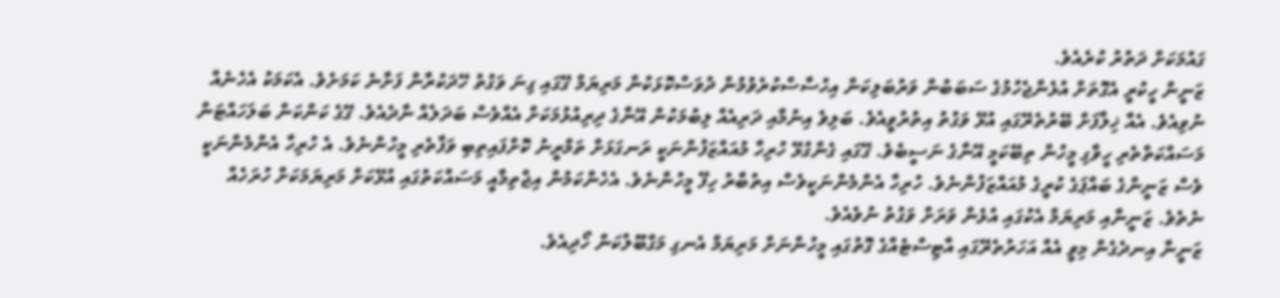ގައުމަކަށް ދަތުރު ކުރެއެވެ.
ޒަނީން ހީކުރީ އެގޮތަށް އުޅެންޖެހުމުގެ ސަބަބުން ވަރުބަލިކަން އިހުސާސްކުރެވުމުން ދުވަސްކޮޅަކުން މަރިޔަމް ގޭގައި ގިނަ ވަގުތު ހޭދަކުރާން ފަށާނެ ކަމަށެވެ. އެކަމަކު އެހެނެއް ނުވިއެވެ. އެއާ ޚިލާފަށް ބޭރުތެރޭގައި އުޅޭ ވަގުތު އިތުރުވީއެވެ. ބަލިވެ އިނުމާއި ދަރިއެއް ލިބުމަކުން އޭނާގެ ދިރިއުޅުމަކަށް އެއްވެސް ބަދަލެއް ނާދެއެވެ. ގޭގެ ކަންކަން ބަލަހައްޓަން މަސައްކަތްތެރި ހީވާގި މީހުން ތިބޭކަމީ އޭނާގެ ނަސީބެވެ. ގޭގައި ގެންގުޅޭ ހުރިހާ މުއައްޒަފުންނަކީ ރަނގަޅަށް ތަމްރީނު ކޮށްފައިތިބި ވަފާތެރި މީހުންނެވެ. އެ ހުރިހާ އެންމެންނަކީ ވެސް ޒަނީންގެ ބައްޕަގެ ކުރީގެ މުއައްޒަފުންނެވެ. ހުރިހާ އެންމެންނަކީވެސް އިތުބާރު ހިފޭ މީހުންނެވެ. އެހެންކަމުން އިޖްތިމާއީ މަސައްކަތުގައި އުޅޭކަށް މަރިޔަމަކަށް ހުރަހެއް ނެތެވެ. ޒަނީނާއި މަރިޔަމް އެކުގައި އުޅެން ވަރަށް ވަގުތު ނުވެއެވެ.
ޒަނީނާ އިނދެގެން މިވީ އެއް އަހަރުތެރޭގައި އާޓިސްޓެއްގެ ގޮތުގައި މީހުންނަށް މަރިޔަމް އެނގި މަގްބޫލުކަން ހޯދިއެވެ.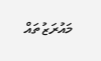މައުރަޒުތައް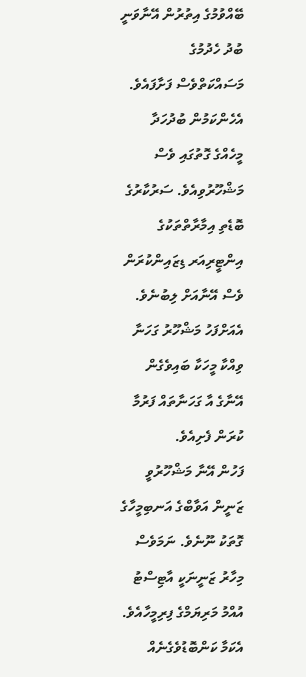ބޭއްވުމުގެ އިތުރުން އޭނާވަނީ ބުދު ހެދުމުގެ މަސައްކަތްވެސް ފަށާފައެވެ. އެހެންކަމުން ބުދުހަދާ މީހެއްގެ ގޮތުގައި ވެސް މަޝްހޫރުވިއެވެ. ސަރުކާރުގެ ބޮޑެތި އިމާރާތްތަކުގެ އިންޓީރިއަރ ޑިޒައިންކުރަން ވެސް އޭނާއަށް ލިބުނެވެ. އެއަށްފަހު މަޝްހޫރު ގަހަނާ ވިއްކާ މީހަކާ ބައިވެގެން އޭނާގެ އާ ގަހަނާތައް ފަރުމާ ކުރަން ފެށިއެވެ.
ފަހުން އޭނާ މަޝްހޫރުވީ ޒަނީން އަވާބްގެ އަނބިމީހާގެ ގޮތަކު ނޫނެވެ. ނަމަވެސް މިހާރު ޒަނީނަކީ އާޓިސްޓު އުއްމު މަރިޔަމްގެ ފިރިމީހާއެވެ. އެކަމާ ކަންބޮޑުވެގެނެއް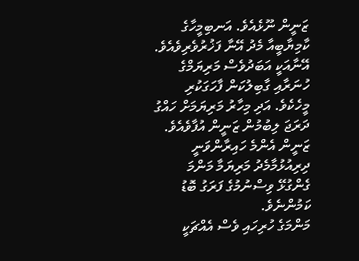ޒަނީން ނޫޅެއެވެ. އަނބިމީހާގެ ކާމިޔާބީއާ މެދު އޭނާ ފަޚުރުވެރިވެއެވެ. އޭނާއަކީ އަބަދުވެސް މަރިޔަމްގެ ހުނަރާއި ގާބިލުކަން ފާހަގަކުރި މީހެކެވެ. އަދި މިހާރު މަރިޔަމަށް ހައްގު ދަރަޖަ ލިބުމުން ޒަނީން އުފާވެއެވެ. ޒަނީން އެންމެ ހައިރާންވަނީ ދިރިއުޅުމާމެދު މަރިޔަމާ މަންމަ ގެންގުޅޭ ވިސްނުމުގެ ފަރަގު ބޮޑު ކަމުންނެވެ.
މަންމަގެ ހުރިހައި ވެސް އެއްޗަކީ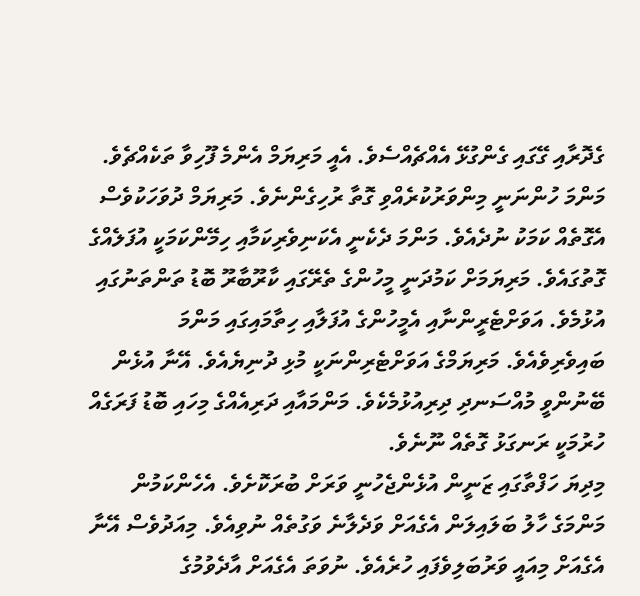ގެދޮރާއި ގޭގައި ގެންގުޅޭ އެއްޗެއްސެވެ. އެއީ މަރިޔަމް އެންމެ ފޫހިވާ ތަކެއްޗެވެ. މަންމަ ހުންނަނީ މިންވަރުކުރެއްވި ގޮތާ ރުހިގެންނެވެ. މަރިޔަމް ދުވަހަކުވެސް އެގޮތެއް ކަމަކު ނުދެއެވެ. މަންމަ ދެކެނީ އެކަނިވެރިކަމާއި ހިމޭންކަމަކީ އުފަލެއްގެ ގޮތުގައެވެ. މަރިޔަމަށް ކަމުދަނީ މީހުންގެ ތެރޭގައި ކާރޫބާރޫ ބޮޑު ތަންތަނުގައި އުޅުމެވެ. އަވަށްޓެރީންނާއި އެމީހުންގެ އުފަލާއި ހިތާމައިގައި މަންމަ ބައިވެރިވެއެވެ. މަރިޔަމްގެ އަވަށްޓެރިންނަކީ މުޅި ދުނިޔެއެވެ. އޭނާ އުޅެން ބޭނުންވީ މުއްސަނދި ދިރިއުޅުމެކެވެ. މަންމައާއި ދަރިއެއްގެ މިހައި ބޮޑު ފަރަގެއް ހުރުމަކީ ރަނގަޅު ގޮތެއް ނޫނެވެ.
މިދިޔަ ހަފްތާގައި ޒަނީން އުޅެންޖެހުނީ ވަރަށް ބުރަކޮށެވެ. އެހެންކަމުން މަންމަގެ ހާލު ބަލައިލަން އެގެއަށް ވަދެލާނެ ވަގުތެއް ނުވިއެވެ. މިއަދުވެސް އޭނާ އެގެއަށް މިއައީ ވަރުބަލިވެފައި ހުރެއެވެ. ނުވަތަ އެގެއަށް އާދެވުމުގެ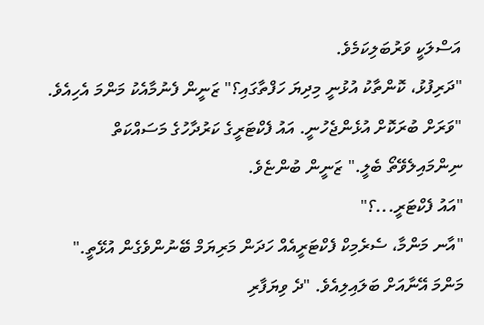އަސްލަކީ ވަރުބަލިކަމެވެ.
"ދަރިފުޅު، ކޮންތާކު އުޅުނީ މިދިޔަ ހަފްތާގައި؟" ޒަނީން ފެނުމާއެކު މަންމަ އެހިއެވެ.
"ވަރަށް ބުރަކޮށް އުޅެންޖެހުނީ. އައު ފެކްޓަރީގެ ކަރުދާހުގެ މަސައްކަތް ނިންމައިލެވޭތޯ ބެލީ." ޒަނީން ބުންޏެވެ.
"އައު ފެކްޓަރީ...؟"
"އާނ މަންމާ، ސެރެމިކް ފެކްޓަރީއެއް ހަދަން މަރިޔަމް ބޭނުންވެގެން އުޅޭތީ."
މަންމަ އޭނާއަށް ބަލައިލިއެވެ. "ދެ ވިޔަފާރި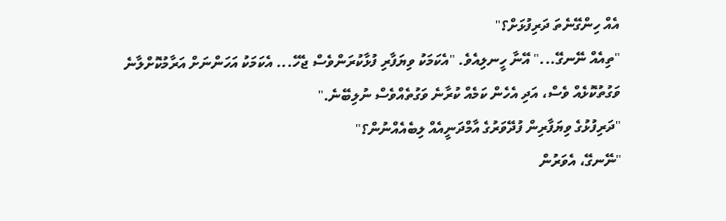އެއް ހިންގޭނެތަ ދަރިފުޅަށް؟"
"ތިއެއް ނޭނގޭ..." އޭނާ ހީނލިއެވެ. "އެކަމަކު ވިޔަފާރި ފުޅާކުރަންވެސް ޖެހޭ... އެކަމަކު އަހަންނަށް އަރާމުކޮށްލާނެ ވަގުތުކޮޅެއް ވެސް، އަދި އެހެން ކަމެއް ކުރާނެ ވަގުތެއްވެސް ނުލިބޭނެ."
"ދަރިފުޅުގެ ވިޔަފާރިން ފުދޭވަރުގެ އާމްދަނީއެއް ލިބެއެއްނުން؟"
"ނޭނގޭ، އެވަރުން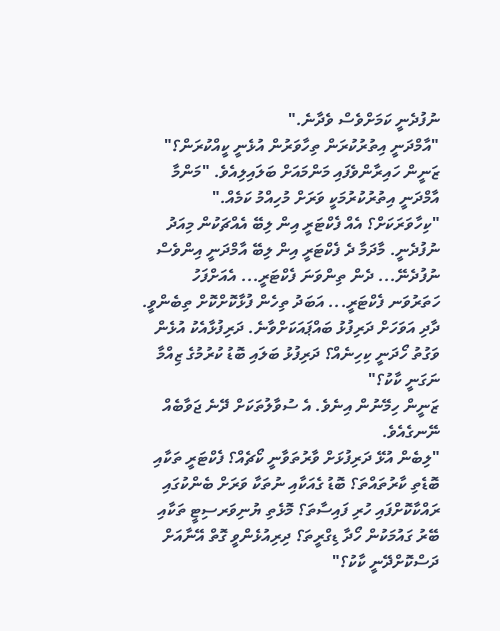ނުފުދެނީ ކަމަށްވެސް ވެދާނެ."
"އާމްދަނީ އިތުރުކުރަން ތިހާވަރުން އުޅެނީ ކީއްކުރަން؟"
ޒަނީން ހައިރާންވެފައި މަންމައަށް ބަލައިލިއެވެ. "މަންމާ އާމްދަނީ އިތުރުކުރުމަކީ ވަރަށް މުހިއްމު ކަމެއް."
"ކިހާވަރަކަށް؟ އެއް ފެކްޓަރީ އިން ލިބޭ އެއްޗަކުން މިއަދު ނުފުދެނީ. މާދަމާ ދެ ފެކްޓަރީ އިން ލިބޭ އާމްދަނީ އިންވެސް ނުފުދެނޭ... ދެން ތިންވަނަ ފެކްޓަރީ... އެއަށްފަހު ހަތަރުވަނ ފެކްޓަރީ... އަބަދު ތިހެން ފުޅާކޮށްކޮށް ތިބެންވީ. ދާދި އަވަހަށް ދަރިފުޅު ބައްޕައަކަށްވާނެ. ދަރިފުޅާއެކު އުޅެން ވަގުތު ހޯދަނީ ކިހިނެއް؟ ދަރިފުޅު ބަލައި ބޮޑު ކުރުމުގެ ޒިއްމާ ނަގަނީ ކާކު؟"
ޒަނީން ހިމޭނުން އިނެވެ. އެ ސުވާލުތަކަށް ދޭނެ ޖަވާބެއް ނޭނގެއެވެ.
"ލިބެން އުޅޭ ދަރިފުޅަށް ވާރުތަވާނީ ކޯޗެއް؟ ފެކްޓަރީ ތަކާއި ބޮޑެތި ކާރުތައްތަ؟ ބޮޑު ގެއަކާއި ނުތަކާ ވަރަށް ބެންކުގައި ރައްކާކޮށްފައި ހުރި ފައިސާތަ؟ މޮޅެތި ޔުނިވަރސިޓީ ތަކާއި ބޭރު ގައުމަކުން ހޯދާ ޑިގްރީތަ؟ ދިރިއުޅެންވީ ގޮތް އޭނާއަށް ދަސްކޮށްދޭނީ ކާކު؟"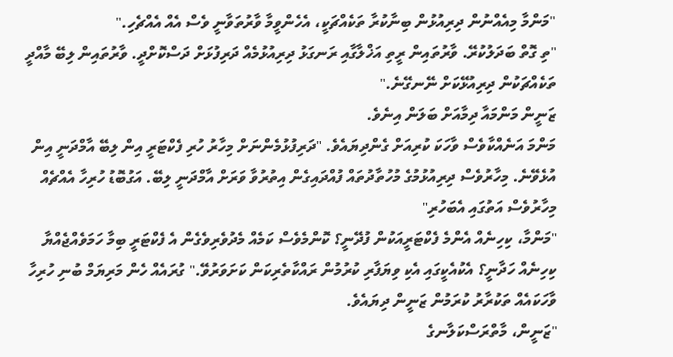"މަންމާ މިއެއްނުން ދިރިއުޅުން ބިނާކުރާ ތަކެއްޗަކީ، އެހެންވީމާ ވާރުތަވާނީ ވެސް އެއް އެއްޗެހި."
"ތި ގޮތް ބަދަލުކުރޭ. ވާރުތައިން ރީތި އަޚްލާގާއި ރަނގަޅު ދިރިއުޅުމެއް ދަރިފުޅަށް ދަސްކޮށްދީ. ވާރުތައިން ލިބޭ މާއްދީ ތަކެއްޗަކުން ދިރިއުޅޭކަށް ނޭނގޭނެ."
ޒަނީން މަންމައާ ދިމާއަށް ބަލަން އިނެވެ.
މަންމަ އަނެއްކާވެސް ވާހަކަ ކުރިއަށް ގެންދިޔައެވެ. "ދަރިފުޅުމެންނަށް މިހާރު ހުރި ފެކްޓަރީ އިން ލިބޭ އާމްދަނީ އިން އުޅެވޭނެ. މިހާރުވެސް ދިރިއުޅުމުގެ މުހުތާދުތައް ފުއްދައިގެން އިތުރުވާ ވަރަށް އާމްދަނީ ލިބޭ. އަގުބޮޑު ހުރިހާ އެއްޗެއް މިހާރުވެސް އަތުގައި އެބަހުރި"
"މަންމާ، ކިހިނެއް އެންމެ ފެކްޓަރީއަކުން ފުދޭނީ؟ ކޮންމެވެސް ކަމެއް މެދުވެރިވެގެން އެ ފެކްޓަރީ ބިމާ ހަމަވެއްޖެއްޔާ ކިހިނެއް ހަދާނީ؟ އެކުއެކީގައި އެކި ވިޔަފާރި ކުރުމުން ރައްކާތެރިކަން ކަށަވަރުވޭ." ގުރައެއް ހެން މަރިޔަމް ބުނި ހުރިހާ ވާހަކައެއް ތަކުރާރު ކުރަމުން ޒަނީން ދިޔައެވެ.
"ޒަނީން، މާތްރަސްކަލާނގެ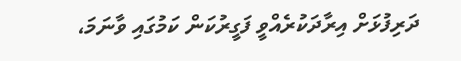ދަރިފުޅަށް އިރާދަކުރެއްވީ ފަގީރުކަން ކަމުގައި ވާނަމަ،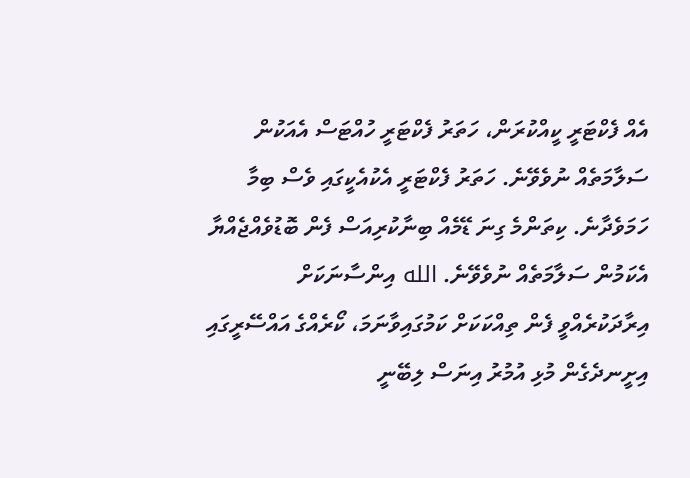އެއް ފެކްޓަރީ ކީއްކުރަން، ހަތަރު ފެކްޓަރީ ހުއްޓަސް އެއަކުން ސަލާމަތެއް ނުވެވޭނެ. ހަތަރު ފެކްޓަރީ އެކުއެކީގައި ވެސް ބިމާ ހަމަވެދާނެ. ކިތަންމެ ގިނަ ޑޭމެއް ބިނާކުރިއަސް ފެން ބޮޑުވެއްޖެއްޔާ އެކަމުން ސަލާމަތެއް ނުވެވޭނެ. الله އިންސާނަކަށް އިރާދަކުރެއްވީ ފެން ތިއްކަކަށް ކަމުގައިވާނަމަ، ކޯރެއްގެ އައްސޭރީގައި އިށީނދެގެން މުޅި އުމުރު އިނަސް ލިބޭނީ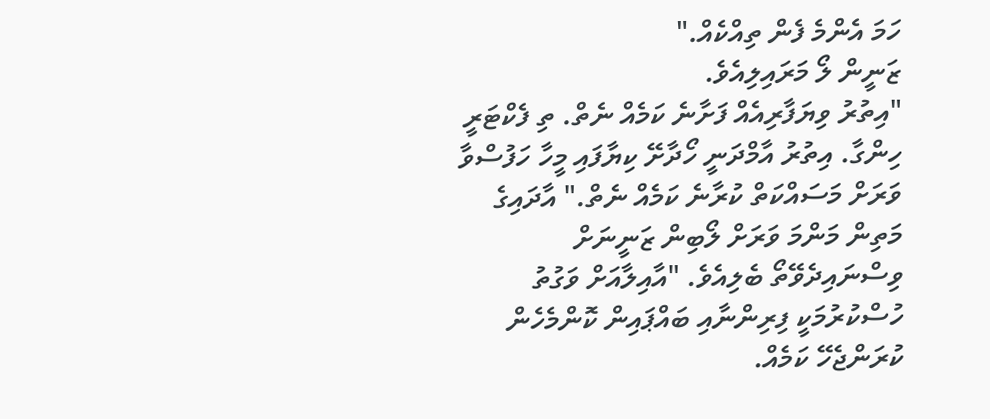ހަމަ އެންމެ ފެން ތިއްކެއް."
ޒަނީން ލޯ މަރައިލިއެވެ.
"އިތުރު ވިޔަފާރިއެއް ފަށާނެ ކަމެއް ނެތް. ތި ފެކްޓަރީ ހިންގާ. އިތުރު އާމްދަނީ ހޯދާށޭ ކިޔާފައި މީހާ ހަފުސްވާ ވަރަށް މަސައްކަތް ކުރާނެ ކަމެއް ނެތް." އާދައިގެ މަތިން މަންމަ ވަރަށް ލޯބިން ޒަނީނަށް ވިސްނައިދެވޭތޯ ބެލިއެވެ. "އާއިލާއަށް ވަގުތު ހުސްކުރުމަކީ ފިރިންނާއި ބައްޕައިން ކޮންމެހެން ކުރަންޖެހޭ ކަމެއް.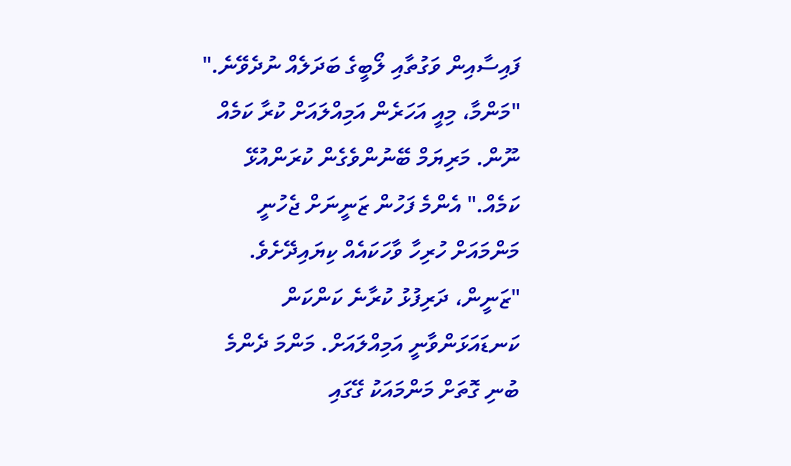ފައިސާއިން ވަގުތާއި ލޯބީގެ ބަދަލެއް ނުދެވޭނެ."
"މަންމާ، މިއީ އަހަރެން އަމިއްލައަށް ކުރާ ކަމެއް ނޫން. މަރިޔަމް ބޭނުންވެގެން ކުރަންއުޅޭ ކަމެއް." އެންމެ ފަހުން ޒަނީނަށް ޖެހުނީ މަންމައަށް ހުރިހާ ވާހަކައެއް ކިޔައިދޭށެވެ.
"ޒަނީން، ދަރިފުޅު ކުރާނެ ކަންކަން ކަނޑައަޅަންވާނީ އަމިއްލައަށް. މަންމަ ދެންމެ ބުނި ގޮތަށް މަންމައަކު ގޭގައި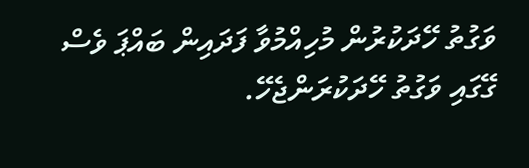ވަގުތު ހޭދަކުރުން މުހިއްމުވާ ފަދައިން ބައްޕަ ވެސް ގޭގައި ވަގުތު ހޭދަކުރަންޖެހޭ.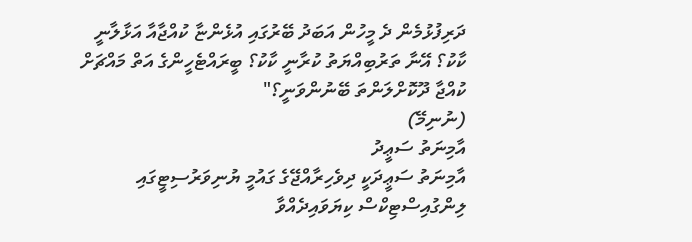ދަރިފުޅުމެން ދެ މީހުން އަބަދު ބޭރުގައި އުޅެންޏާ ކުއްޖާއާ އަޅާލާނީ ކާކު؟ އޭނާ ތަރުބިއްޔަތު ކުރާނީ ކާކު؟ ބީރައްޓެހީންގެ އަތް މައްޗަށް ކުއްޖާ ދޫކޮށްލަންތަ ބޭނުންވަނީ؟"
(ނުނިމޭ)
އާމިނަތު ސަޢީދު
އާމިނަތު ސަޢީދަކީ ދިވެހިރާއްޖޭގެ ގައުމީ ޔުނިވަރުސިޓީގައި ލިންގުއިސްޓިކްސް ކިޔަވައިދެއްވާ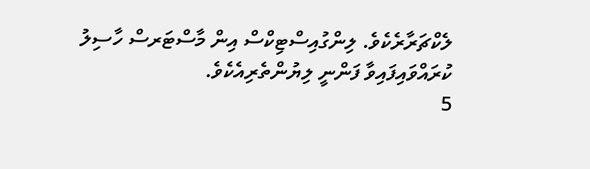ލެކްޗަރާރެކެވެ. ލިންގުއިސްޓިކްސް އިން މާސްޓަރސް ހާސިލު ކުރައްވައިފައިވާ ފަންނީ ލިޔުންތެރިއެކެވެ.
5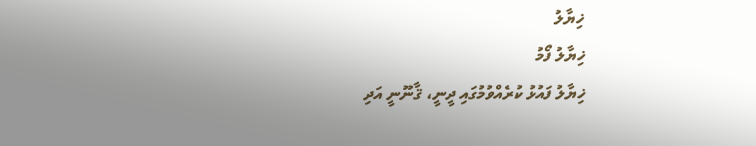ޚިޔާލު
ޚިޔާލު ފޯމު
ޚިޔާލު ފައުޅު ކުރެއްވުމުގައި ދީނީ، ޤާނޫނީ އަދި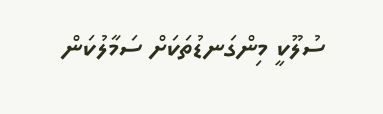ސުލޫކީ މިންގަނޑުތަކަށް ސަމާލުކަން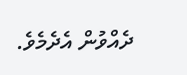ދެއްވުން އެދެމެވެ.